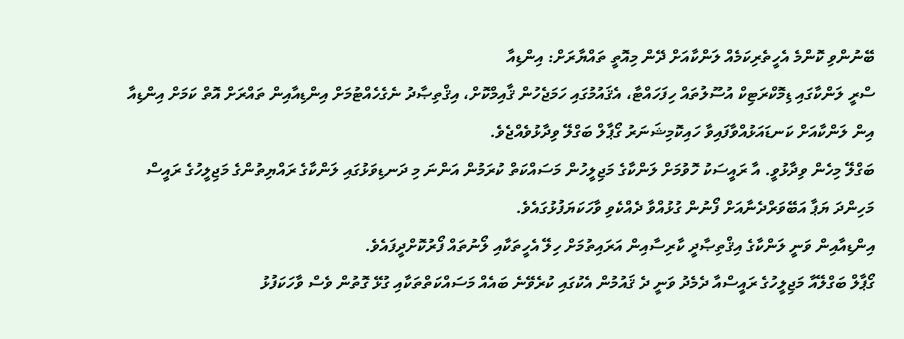ބޭނުންވި ކޮންމެ އެހީތެރިކަމެއް ލަންކާއަށް ދޭން މިއޮތީ ތައްޔާރަށް: އިންޑިއާ
ސްރީ ލަންކާގައި ޑިމޮކްރަޓިކް އުސޫލުތައް ހިފަހައްޓާ، އެޤައުމުގައި ހަމަޖެހުން ޤާއިމްކޮށް، އިޤްތިޞާދު ނެގެހެއްޓުމަށް އިންޑިއާއިން ތައްރަށް އޮތް ކަމަށް އިންޑިއާ އިން ލަންކާއަށް ކަނޑައަޅުއްވާފައިވާ ހައިކޮމިޝަނަރު ގޯޕާލް ބަގްލޭ ވިދާޅުވެއްޖެވެ.
ބަގްލޭ މިހެން ވިދާޅުވީ. އާ ރައީސަކު ހޮވުމަށް ލަންކާގެ މަޖިލީހުން މަސައްކަތް ކުރަމުން އަންނަ މި ދަނޑިވަޅުގައި ލަންކާގެ ރައްޔިތުންގެ މަޖިލީހުގެ ރައީސް މަހިންދަ ޔަޕާ އަބޭވަރްދެނާއަށް ފޯނުން ގުޅުއްވާ ދެއްކެވި ވާހަކަޔަފުޅުގައެވެ.
އިންޑިއާއިން ވަނީ ލަންކާގެ އިޤްތިޞާދީ ކާރިސާއިން އަރައިތުމަށް ހިލޭ އެހީތަކާއި ލޯނުތައް ފޯރުކޮށްދީފައެވެ.
ގޯޕާލް ބަގްލޭއާ މަޖިލީހުގެ ރައީސްއާ ދެމެދު ވަނީ ދެ ޤައުމުން އެކުގައި ކުރެވޭނެ ބައެއް މަސައްކަތްތަކާއި ގުޅޭ ގޮތުން ވެސް ވާހަކަފުޅު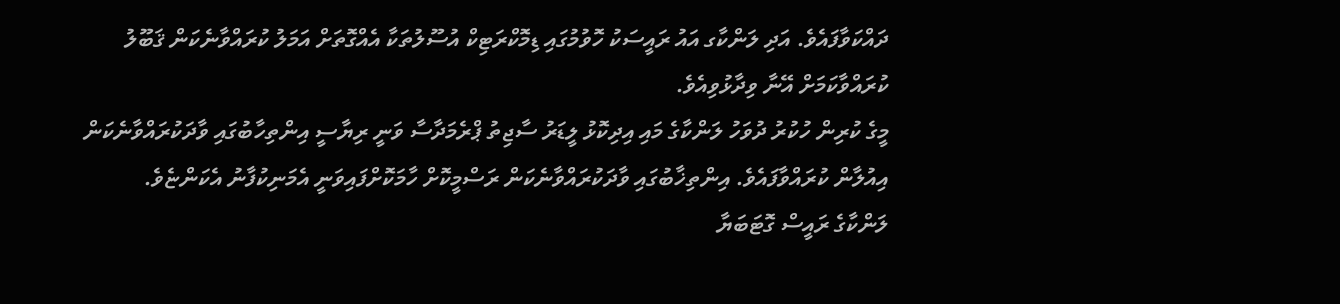ދައްކަވާފައެވެ. އަދި ލަންކާގ އައު ރައީސަކު ހޮވުމުގައި ޑިމޮކްރަޓިކް އުސޫލުތަކާ އެއްގޮތަށް އަމަލު ކުރައްވާނެކަން ޤަބޫލު ކުރައްވާކަމަށް އޭނާ ވިދާޅުވިއެވެ.
މީގެ ކުރިން ހުކުރު ދުވަހު ލަންކާގެ މައި އިދިކޮޅު ލީޑަރު ސާޖިތު ޕްރެމަދާސާ ވަނީ ރިޔާސީ އިންތިހާބުގައި ވާދަކުރައްވާނެކަން އިއުލާން ކުރައްވާފައެވެ. އިންތިޚާބުގައި ވާދަކުރައްވާނެކަން ރަސްމީކޮށް ހާމަކޮށްފައިވަނީ އެމަނިކުފާނު އެކަންޏެވެ.
ލަންކާގެ ރައީސް ގޮޓަބަޔާ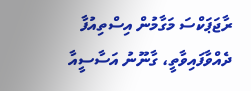ރާޖަޕަކްސަ މަގާމުން އިސްތިއުފާ ދެއްވާފައިވާތީ، ގާނޫނު އަސާސީއާ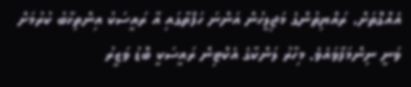އެއްގޮތަށް، ރައްޔިތުންގެ މަޖިލީހުން އަންނަ ހަފްތާގައި އާ ރައީސަކު އިންތިޚާބު ކުރުމަށް ވަނީ ނިންމަފާވައެވެ. މިހާރު ލަންކާގެ އެކްޓިން ރައީސަކީ ބޮޑު ވަޒީރު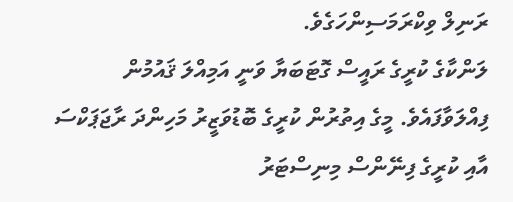ރަނިލް ވިކްރަމަސިންހަގެވެ.
ލަންކާގެ ކުރީގެ ރައީސް ގޮޓަބަޔާ ވަނީ އަމިއްލަ ޤައުމުން ފިއްލަވާފައެވެ. މީގެ އިތުރުން ކުރީގެ ބޮޑުވަޒީރު މަހިންދަ ރާޖަޕަކްސަ އާއި ކުރީގެ ފިނޭންސް މިނިސްޓަރު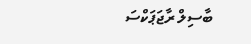ބާސިލް ރާޖަޕަކްސަ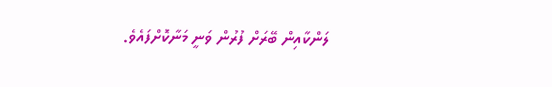ލަންކާއިން ބޭރަށް ފުރުން ވަނީ މަނާކޮށްފައެވެ.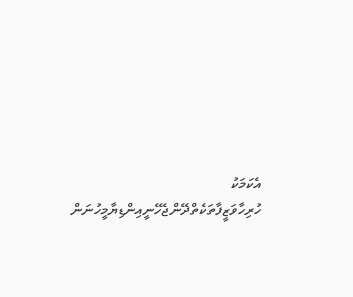އެކަމަކު ހުރިހާވަޒީފާތަކެތްދޭންޖެހޭނީއިންޑިޔާމީހުނަން